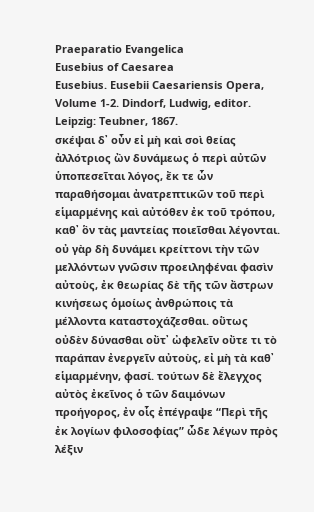Praeparatio Evangelica
Eusebius of Caesarea
Eusebius. Eusebii Caesariensis Opera, Volume 1-2. Dindorf, Ludwig, editor. Leipzig: Teubner, 1867.
σκέψαι δ᾿ οὖν εἰ μὴ καὶ σοὶ θείας ἀλλότριος ὢν δυνάμεως ὁ περὶ αὐτῶν ὑποπεσεῖται λόγος, ἔκ τε ὧν παραθήσομαι ἀνατρεπτικῶν τοῦ περὶ εἱμαρμένης καὶ αὐτόθεν ἐκ τοῦ τρόπου, καθ᾿ ὃν τὰς μαντείας ποιεῖσθαι λέγονται.
οὐ γὰρ δὴ δυνάμει κρείττονι τὴν τῶν μελλόντων γνῶσιν προειληφέναι φασὶν αὐτοὺς, ἐκ θεωρίας δὲ τῆς τῶν ἄστρων κινήσεως ὁμοίως ἀνθρώποις τὰ μέλλοντα καταστοχάζεσθαι. οὕτως οὐδὲν δύνασθαι οὔτ᾿ ὠφελεῖν οὔτε τι τὸ παράπαν ἐνεργεῖν αὐτοὺς, εἰ μὴ τὰ καθ᾿ εἱμαρμένην, φασί. τούτων δὲ ἔλεγχος αὐτὸς ἐκεῖνος ὁ τῶν δαιμόνων προήγορος, ἐν οἷς ἐπέγραψε “Περὶ τῆς ἐκ λογίων φιλοσοφίας” ὧδε λέγων πρὸς λέξιν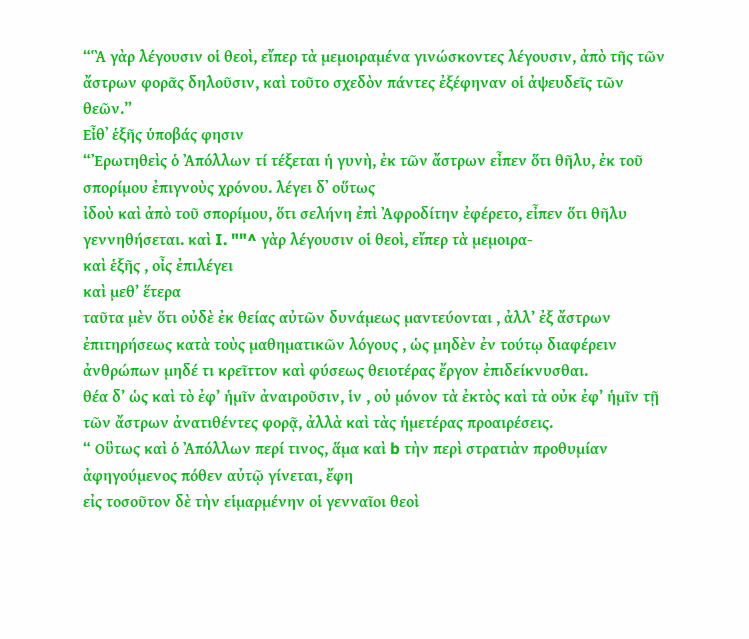“Ἃ γὰρ λέγουσιν οἱ θεοὶ, εἴπερ τὰ μεμοιραμένα γινώσκοντες λέγουσιν, ἀπὸ τῆς τῶν ἄστρων φορᾶς δηλοῦσιν, καὶ τοῦτο σχεδὸν πάντες ἐξέφηναν οἱ ἀψευδεῖς τῶν θεῶν.”
Εἶθ᾿ ἑξῆς ὑποβάς φησιν
“Ἐρωτηθεὶς ὁ Ἀπόλλων τί τέξεται ἡ γυνὴ, ἐκ τῶν ἄστρων εἶπεν ὅτι θῆλυ, ἐκ τοῦ σπορίμου ἐπιγνοὺς χρόνου. λέγει δ᾿ οὕτως
ἰδοὺ καὶ ἀπὸ τοῦ σπορίμου, ὅτι σελήνη ἐπὶ Ἀφροδίτην ἐφέρετο, εἶπεν ὅτι θῆλυ γεννηθήσεται. καὶ I. ""^ γὰρ λέγουσιν οἱ θεοὶ, εἴπερ τὰ μεμοιρα-
καὶ ἑξῆς , οἶς ἐπιλέγει
καὶ μεθ’ ἕτερα
ταῦτα μὲν ὅτι οὐδὲ ἐκ θείας αὐτῶν δυνάμεως μαντεύονται , ἀλλ’ ἐξ ἄστρων ἐπιτηρήσεως κατὰ τοὺς μαθηματικῶν λόγους , ὡς μηδὲν ἐν τούτῳ διαφέρειν ἀνθρώπων μηδέ τι κρεῖττον καὶ φύσεως θειοτέρας ἔργον ἐπιδείκνυσθαι.
θέα δ’ ὡς καὶ τὸ ἐφ’ ἡμῖν ἀναιροῦσιν, ἱν , οὐ μόνον τὰ ἐκτὸς καὶ τὰ οὐκ ἐφ’ ἡμῖν τῇ τῶν ἄστρων ἀνατιθέντες φορᾷ, ἀλλὰ καὶ τὰς ἡμετέρας προαιρέσεις.
“ Οὓτως καὶ ὁ Ἀπόλλων περί τινος, ἅμα καὶ b τὴν περὶ στρατιὰν προθυμίαν ἀφηγούμενος πόθεν αὐτῷ γίνεται, ἔφη
εἰς τοσοῦτον δὲ τὴν εἱμαρμένην οἱ γενναῖοι θεοὶ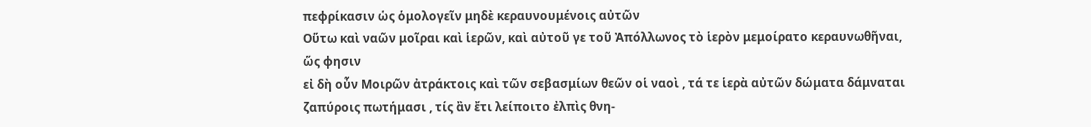πεφρίκασιν ὡς ὁμολογεῖν μηδὲ κεραυνουμένοις αὐτῶν
Οὕτω καὶ ναῶν μοῖραι καὶ ἱερῶν, καὶ αὐτοῦ γε τοῦ Ἀπόλλωνος τὸ ἱερὸν μεμοίρατο κεραυνωθῆναι, ὥς φησιν
εἰ δὴ οὖν Μοιρῶν ἀτράκτοις καὶ τῶν σεβασμίων θεῶν οἱ ναοὶ , τά τε ἱερὰ αὐτῶν δώματα δάμναται ζαπύροις πωτήμασι , τίς ἂν ἔτι λείποιτο ἐλπὶς θνη-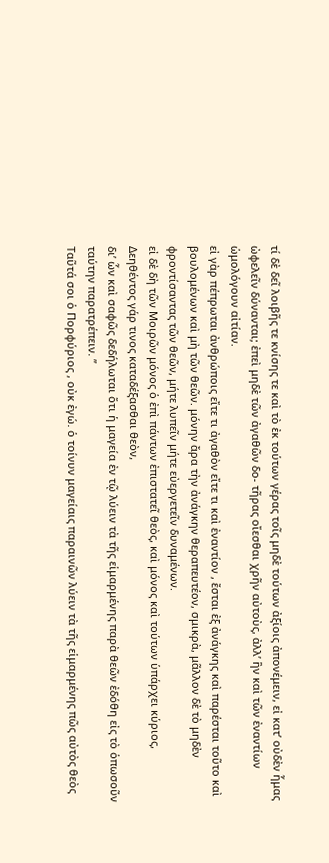τί δὲ δεῖ λοιβῆς τε κνίσης τε καὶ τὸ ἐκ τούτων γέρας τοῖς μηδὲ τούτων ἀξίοις ἀπονέμειν, εἰ κατ’ οὐδὲν ἧμας ὠφελεῖν δύνανται; ἐπεὶ μηδὲ τῶν ἀγαθῶν δο- τῆρας οἴεσθαι χρῆν αὐτοὺς, ἀλλ’ ἣν καὶ τῶν ἐναντίων ὡμολόγουν αἰτίαν.
εἰ γὰρ πέπρωται ἀνθρώποις εἴτε τι ἀγαθὸν εἴτε τι καὶ ἐναντίον , ἔσται ἐξ ἀνάγκης καὶ παρέσται τοῦτο καὶ βουλομένων καὶ μὴ τῶν θεῶν. μόνην ἄρα τὴν ἀνάγκην θεραπευτέον, σμικρὰ, μᾶλλον δὲ τὸ μηδὲν φροντίσαντας τῶν θεῶν, μήτε λυπεῖν μήτε εὐεργετεῖν δυναμένων.
εἰ δὲ δὴ τῶν Μοιρῶν μόνος ὁ ἐπὶ πάντων ἐπιστατεῖ θεὸς, καὶ μόνος καὶ τούτων ὑπάρχει κύριος,
Δεηθέντος γάρ τινος καταδέξασθαι θεὸν,
δι’ ὧν καὶ σαφῶς δεδήλωται ὅτι ἡ μαγεία ἐν τῷ λύειν τὰ τῆς εἱμαρμένης παρὰ θεῶν ἐδόθη εἰς τὸ ὁπωσοῦν ταύτην παρατρέπειν. ”
Ταῦτά σοι ὁ Πορφύριος , οὐκ ἐγώ. ὁ τοίνυν μαγείαις παραινῶν λύειν τὰ τῆς εἱμαρμένης πῶς αὐτὸς θεὸς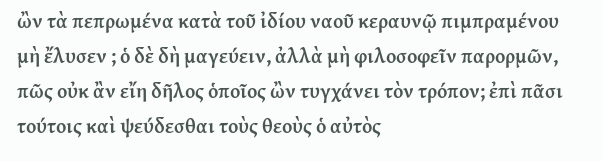ὢν τὰ πεπρωμένα κατὰ τοῦ ἰδίου ναοῦ κεραυνῷ πιμπραμένου μὴ ἔλυσεν ; ὁ δὲ δὴ μαγεύειν, ἀλλὰ μὴ φιλοσοφεῖν παρορμῶν, πῶς οὐκ ἂν εἴη δῆλος ὁποῖος ὢν τυγχάνει τὸν τρόπον; ἐπὶ πᾶσι τούτοις καὶ ψεύδεσθαι τοὺς θεοὺς ὁ αὐτὸς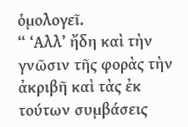ὁμολογεῖ.
“ ‘Αλλ’ ἤδη καὶ τὴν γνῶσιν τῆς φορὰς τὴν ἀκριβῆ καὶ τὰς ἐκ τούτων συμβάσεις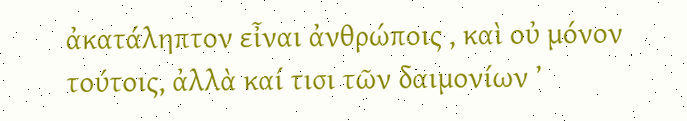ἀκατάληπτον εἶναι ἀνθρώποις , καὶ οὐ μόνον τούτοις, ἀλλὰ καί τισι τῶν δαιμονίων ’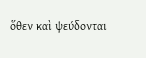ὅθεν καὶ ψεύδονται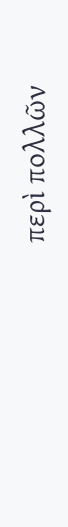περὶ πολλῶν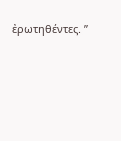ἐρωτηθέντες. ”